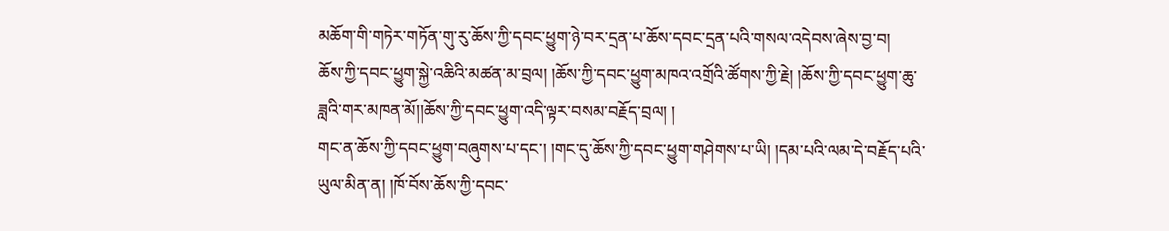མཆོག་གི་གཏེར་གཏོན་གུ་རུ་ཆོས་ཀྱི་དབང་ཕྱུག་ཉེ་བར་དྲན་པ་ཆོས་དབང་དྲན་པའི་གསལ་འདེབས་ཞེས་བྱ་བ།
ཆོས་ཀྱི་དབང་ཕྱུག་སྐྱེ་འཆིའི་མཚན་མ་བྲལ། །ཆོས་ཀྱི་དབང་ཕྱུག་མཁའ་འགྲོའི་ཚོགས་ཀྱི་རྗེ། །ཆོས་ཀྱི་དབང་ཕྱུག་ཆུ་ཟླའི་གར་མཁན་མོ།།ཆོས་ཀྱི་དབང་ཕྱུག་འདི་ལྟར་བསམ་བརྗོད་བྲལ། །
གང་ན་ཆོས་ཀྱི་དབང་ཕྱུག་བཞུགས་པ་དང་། །གང་དུ་ཆོས་ཀྱི་དབང་ཕྱུག་གཤེགས་པ་ཡི། །དམ་པའི་ལམ་དེ་བརྗོད་པའི་ཡུལ་མིན་ན། །ཁོ་བོས་ཆོས་ཀྱི་དབང་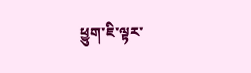ཕྱུག་ཇི་ལྟར་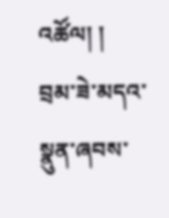འཚོལ། །
བྲམ་ཟེ་མདའ་སྣུན་ཞབས་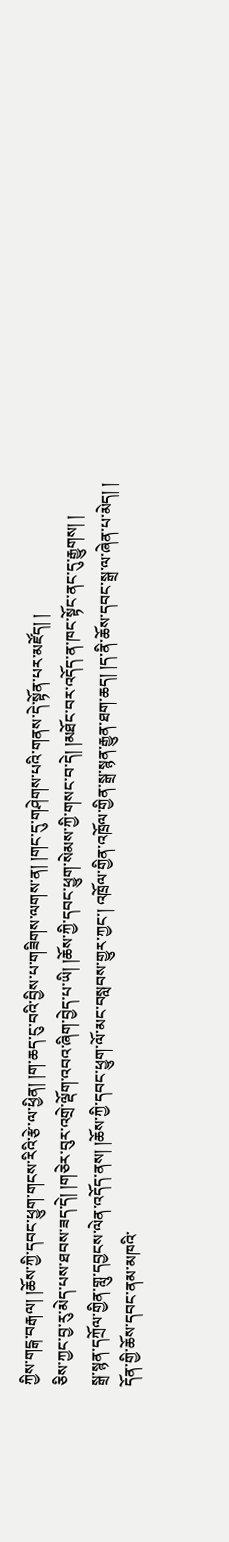ཀྱིས་གངྒ་བརྒལ། །ཆོས་ཀྱི་དབང་ཕྱུག་གངས་རིའི་རྩེ་ལ་ཕྱིན། །ག་ཆད་ངུ་བའི་བྱིས་པ་གཟིགས་ལགས་ན། །གང་དུ་གཤེགས་པའི་གནས་དེ་སྟོན་པར་མཛོད། །
ཅིས་ཀྱང་བྱ་རུ་མེད་པས་ཐབས་ཟད་དེ། །གཅེར་བུར་འགྲེ་ལྡོག་འབའ་ཞིག་བྱེད་པ་ཡི། །ཆོས་ཀྱི་དབང་ཕྱུག་སེམས་ཀྱི་གསང་བ་དེ། །མཐོང་བར་འདོད་ན་ཁང་སྟོང་ནང་དུ་རྒྱུགས། །
སྒྲ་སྙན་དཀྲོལ་གྱིན་གླུ་དབྱངས་ལེན་འདོད་ནས། །ཆོས་ཀྱི་དབང་ཕྱུག་ལོ་མང་བསླབས་གྱུར་ཀྱང་། འཁྲོལ་གྱིན་འཁྲོལ་གྱིན་སྒྲ་སྙན་རྒྱུན་ཐག་ཆད། །ད་ནི་ཆོས་དབང་སྒྲ་ལ་ཞེན་པ་མེད། །
དོན་གྱི་ཆོས་དབང་ནམ་མཁའི་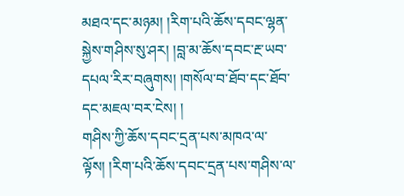མཐའ་དང་མཉམ། །རིག་པའི་ཆོས་དབང་ལྷན་སྐྱེས་གཤིས་སུ་ཤར། །བླ་མ་ཆོས་དབང་རྔ་ཡབ་དཔལ་རིར་བཞུགས། །གསོལ་བ་ཐོབ་དང་ཐོབ་དང་མཇལ་བར་ངེས། །
གཤིས་ཀྱི་ཆོས་དབང་དྲན་པས་མཁའ་ལ་ལྟོས། །རིག་པའི་ཆོས་དབང་དྲན་པས་གཤིས་ལ་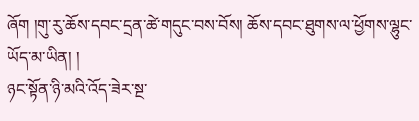ཞོག །གུ་རུ་ཆོས་དབང་དྲན་ཚེ་གདུང་བས་བོས། ཆོས་དབང་ཐུགས་ལ་ཕྱོགས་ལྷུང་ཡོད་མ་ཡིན། །
ཉང་སྟོན་ཉི་མའི་འོད་ཟེར་སྔ་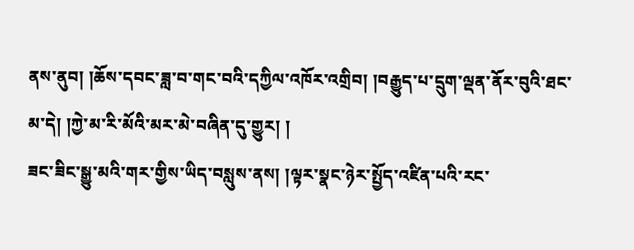ནས་ནུབ། །ཆོས་དབང་ཟླ་བ་གང་བའི་དཀྱིལ་འཁོར་འགྲིབ། །བརྒྱུད་པ་དྲུག་ལྡན་ནོར་བུའི་ཐང་མ་དེ། །ཀྱེ་མ་རི་མོའི་མར་མེ་བཞིན་དུ་གྱུར། །
ཟང་ཟིང་སྒྱུ་མའི་གར་གྱིས་ཡིད་བསླུས་ནས། །ལྟར་སྣང་ཉེར་སྤྱོད་འཛིན་པའི་རང་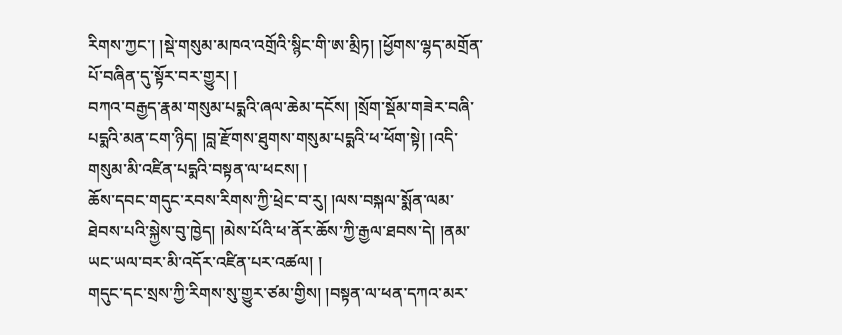རིགས་ཀྱང་། །སྡེ་གསུམ་མཁའ་འགྲོའི་སྙིང་གི་ཨ་མྲིཏ། །ཕྱོགས་ལྷད་མགྲོན་པོ་བཞིན་དུ་སྟོར་བར་གྱུར། །
བཀའ་བརྒྱད་རྣམ་གསུམ་པདྨའི་ཞལ་ཆེམ་དངོས། །སྲོག་སྡོམ་གཟེར་བཞི་པདྨའི་མན་ངག་ཉིད། །བླ་རྫོགས་ཐུགས་གསུམ་པདྨའི་ཕ་ཕོག་སྟེ། །འདི་གསུམ་མི་འཛིན་པདྨའི་བསྟན་ལ་ཕངས། །
ཆོས་དབང་གདུང་རབས་རིགས་ཀྱི་ཕྲེང་བ་རུ། །ལས་བསྐལ་སྨོན་ལམ་ཐེབས་པའི་སྐྱེས་བུ་ཁྱེད། །མེས་པོའི་ཕ་ནོར་ཆོས་ཀྱི་རྒྱལ་ཐབས་དེ། །ནམ་ཡང་ཡལ་བར་མི་འདོར་འཛིན་པར་འཚལ། །
གདུང་དང་སྲས་ཀྱི་རིགས་སུ་གྱུར་ཙམ་གྱིས། །བསྟན་ལ་ཕན་དཀའ་མར་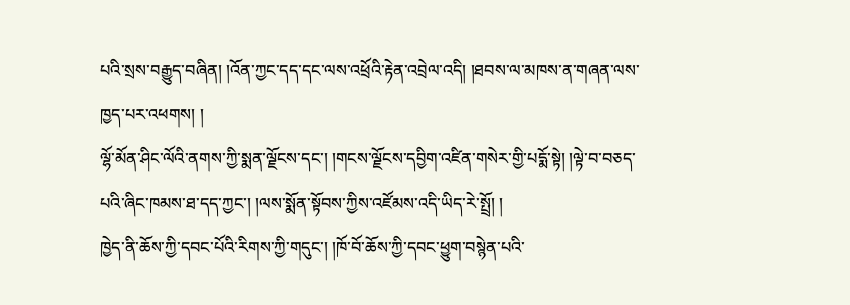པའི་སྲས་བརྒྱུད་བཞིན། །འོན་ཀྱང་དད་དང་ལས་འཕྲོའི་རྟེན་འབྲེལ་འདི། །ཐབས་ལ་མཁས་ན་གཞན་ལས་ཁྱད་པར་འཕགས། །
ལྷོ་མོན་ཤིང་ལོའི་ནགས་ཀྱི་སྨན་ལྗོངས་དང་། །གངས་ལྗོངས་དབྱིག་འཛིན་གསེར་གྱི་པདྨོ་སྟེ། །ལྟེ་བ་བཅད་པའི་ཞིང་ཁམས་ཐ་དད་ཀྱང་། །ལས་སྨོན་སྟོབས་ཀྱིས་འཛོམས་འདི་ཡིད་རེ་སྤྲོ། །
ཁྱེད་ནི་ཆོས་ཀྱི་དབང་པོའི་རིགས་ཀྱི་གདུང་། །ཁོ་བོ་ཆོས་ཀྱི་དབང་ཕྱུག་བསྙེན་པའི་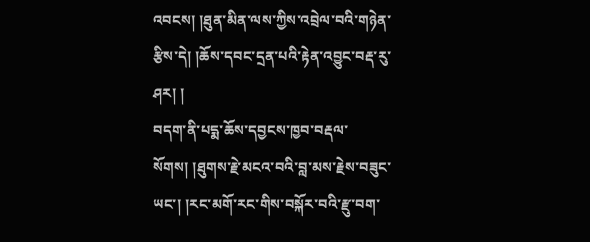འབངས། །ཐུན་མིན་ལས་ཀྱིས་འབྲེལ་བའི་གཉེན་རྩིས་དེ། །ཆོས་དབང་དྲན་པའི་རྟེན་འབྱུང་བརྡ་རུ་ཤར། །
བདག་ནི་པདྨ་ཆོས་དབྱངས་ཁྱབ་བརྡལ་སོགས། །ཐུགས་རྗེ་མངའ་བའི་བླ་མས་རྗེས་བཟུང་ཡང་། །རང་མགོ་རང་གིས་བསྐོར་བའི་རྫུ་བག་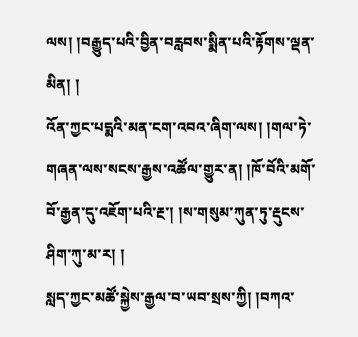ལས། །བརྒྱུད་པའི་བྱིན་བརླབས་སྨིན་པའི་རྟོགས་ལྡན་མིན། །
འོན་ཀྱང་པདྨའི་མན་ངག་འབའ་ཞིག་ལས། །གལ་ཏེ་གཞན་ལས་སངས་རྒྱས་འཚོལ་གྱུར་ན། །ཁོ་བོའི་མགོ་བོ་རྒྱན་དུ་འཇོག་པའི་རྔ་། །ས་གསུམ་ཀུན་ཏུ་རྡུངས་ཤིག་ཀུ་མ་ར། །
སླད་ཀྱང་མཚོ་སྐྱེས་རྒྱལ་བ་ཡབ་སྲས་ཀྱི། །བཀའ་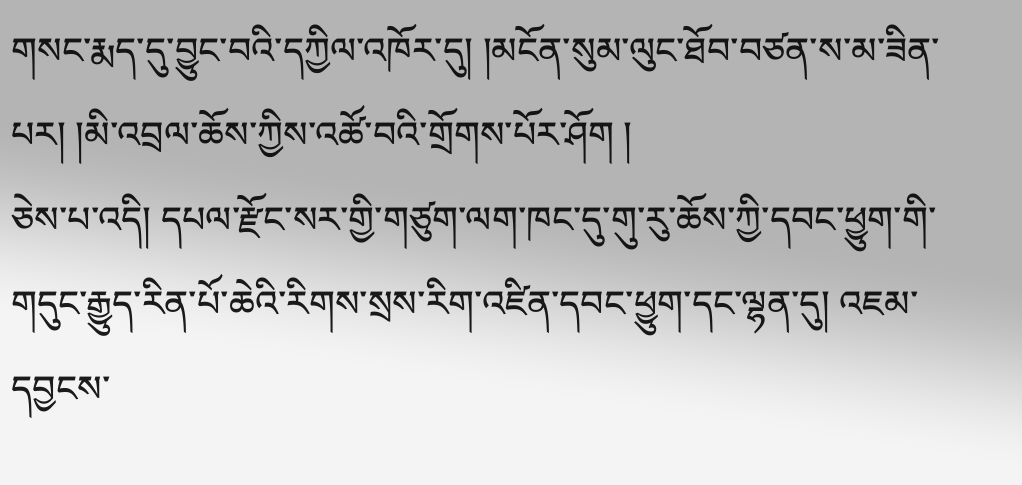གསང་རྨད་དུ་བྱུང་བའི་དཀྱིལ་འཁོར་དུ། །མངོན་སུམ་ལུང་ཐོབ་བཙན་ས་མ་ཟིན་པར། །མི་འབྲལ་ཆོས་ཀྱིས་འཚོ་བའི་གྲོགས་པོར་ཤོག །
ཅེས་པ་འདི། དཔལ་རྫོང་སར་གྱི་གཙུག་ལག་ཁང་དུ་གུ་རུ་ཆོས་ཀྱི་དབང་ཕྱུག་གི་གདུང་རྒྱུད་རིན་པོ་ཆེའི་རིགས་སྲས་རིག་འཛིན་དབང་ཕྱུག་དང་ལྷན་དུ། འཇམ་དབྱངས་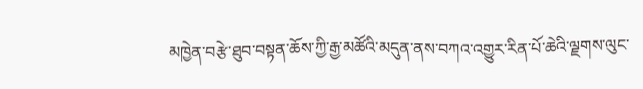མཁྱེན་བརྩེ་ཐུབ་བསྟན་ཆོས་ཀྱི་རྒྱ་མཚོའི་མདུན་ནས་བཀའ་འགྱུར་རིན་པོ་ཆེའི་ལྗགས་ལུང་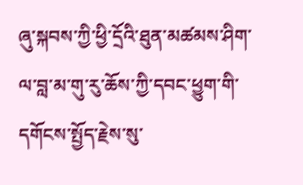ཞུ་སྐབས་ཀྱི་ཕྱི་དྲོའི་ཐུན་མཚམས་ཤིག་ལ་བླ་མ་གུ་རུ་ཆོས་ཀྱི་དབང་ཕྱུག་གི་དགོངས་སྤྱོད་རྗེས་སུ་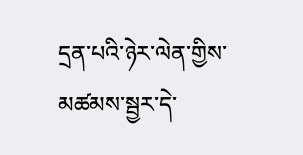དྲན་པའི་ཉེར་ལེན་གྱིས་མཚམས་སྦྱར་དེ་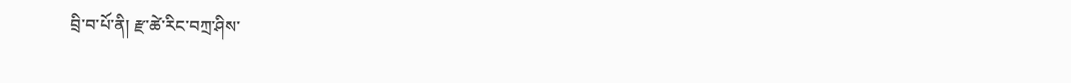བྲི་བ་པོ་ནི། རྫ་ཚེ་རིང་བཀྲ་ཤིས་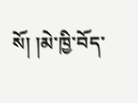སོ། །མེ་ཁྱི་བོད་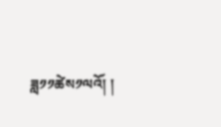ཟླ༡༡ཚེས༡ལའོ། །